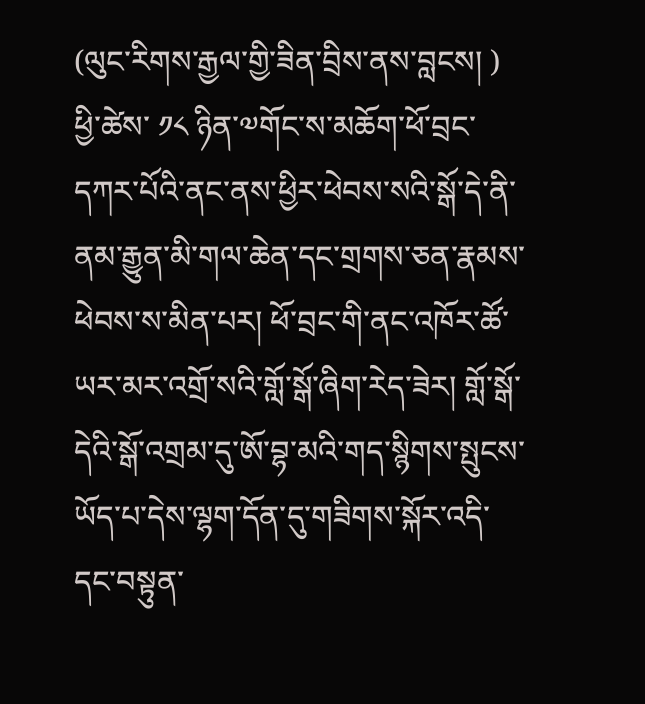(ལུང་རིགས་རྒྱལ་གྱི་ཟིན་བྲིས་ནས་བླངས། )
ཕྱི་ཚེས་ ༡༨ ཉིན་༧གོང་ས་མཆོག་ཕོ་བྲང་དཀར་པོའི་ནང་ནས་ཕྱིར་ཕེབས་སའི་སྒོ་དེ་ནི་ནམ་རྒྱུན་མི་གལ་ཆེན་དང་གྲགས་ཅན་རྣམས་ཕེབས་ས་མིན་པར། ཕོ་བྲང་གི་ནང་འཁོར་ཚོ་ཡར་མར་འགྲོ་སའི་གློ་སྒོ་ཞིག་རེད་ཟེར། གློ་སྒོ་དེའི་སྒོ་འགྲམ་དུ་ཨོ་བྷ་མའི་གད་སྙིགས་སྤུངས་ཡོད་པ་དེས་ལྷག་དོན་དུ་གཟིགས་སྐོར་འདི་དང་བསྟུན་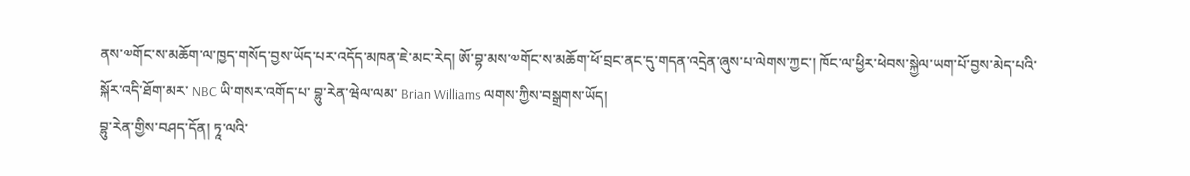ནས་༧གོང་ས་མཆོག་ལ་ཁྱད་གསོད་བྱས་ཡོད་པར་འདོད་མཁན་ཇེ་མང་རེད། ཨོ་བྷ་མས་༧གོང་ས་མཆོག་ཕོ་བྲང་ནང་དུ་གདན་འདྲེན་ཞུས་པ་ལེགས་ཀྱང་། ཁོང་ལ་ཕྱིར་ཕེབས་སྐྱེལ་ཡག་པོ་བྱས་མེད་པའི་སྐོར་འདི་ཐོག་མར་ NBC ཡི་གསར་འགོད་པ་ བྷུ་རེན་ཝེལ་ལམ་ Brian Williams ལགས་ཀྱིས་བསྒྲགས་ཡོད།
བྷུ་རེན་གྱིས་བཤད་དོན། ཏཱ་ལའི་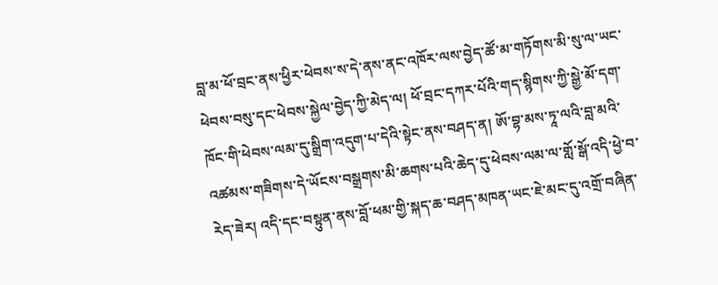བླ་མ་ཕོ་བྲང་ནས་ཕྱིར་ཕེབས་ས་དེ་ནས་ནང་འཁོར་ལས་བྱེད་ཚོ་མ་གཏོགས་མི་སུ་ལ་ཡང་ཕེབས་བསུ་དང་ཕེབས་སྐྱེལ་བྱེད་ཀྱི་མེད་ལ། ཕོ་བྲང་དཀར་པོའི་གད་སྙིགས་ཀྱི་སྒྱེ་མོ་དག་ཁོང་གི་ཕེབས་ལམ་དུ་སྒྲིག་འདུག་པ་དེའི་སྟེང་ནས་བཤད་ན། ཨོ་བྷ་མས་ཏཱ་ལའི་བླ་མའི་འཚམས་གཟིགས་དེ་ཡོངས་བསྒྲགས་མི་ཆགས་པའི་ཆེད་དུ་ཕེབས་ལམ་ལ་གློ་སྒོ་འདི་ཕྱེ་བ་རེད་ཟེར། འདི་དང་བསྟུན་ནས་བློ་ཕམ་གྱི་སྐད་ཆ་བཤད་མཁན་ཡང་ཇེ་མང་དུ་འགྲོ་བཞིན་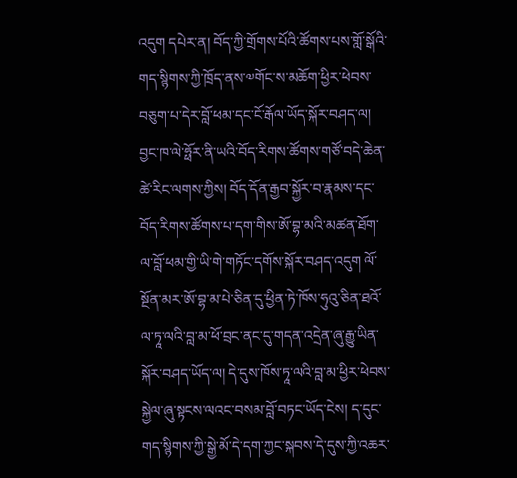འདུག དཔེར་ན། བོད་ཀྱི་གྲོགས་པོའི་ཚོགས་པས་གློ་སྒོའི་གད་སྙིགས་ཀྱི་ཁྲོད་ནས་༧གོང་ས་མཆོག་ཕྱིར་ཕེབས་བཅུག་པ་དེར་བློ་ཕམ་དང་ངོ་རྒོལ་ཡོད་སྐོར་བཤད་ལ། བྱང་ཁ་ལེ་ཧྥོར་ནི་ཡའི་བོད་རིགས་ཚོགས་གཙོ་བདེ་ཆེན་ཚེ་རིང་ལགས་ཀྱིས། བོད་དོན་རྒྱབ་སྐྱོར་བ་རྣམས་དང་བོད་རིགས་ཚོགས་པ་དག་གིས་ཨོ་བྷ་མའི་མཚན་ཐོག་ལ་བློ་ཕམ་གྱི་ཡི་གེ་གཏོང་དགོས་སྐོར་བཤད་འདུག ལོ་སྔོན་མར་ཨོ་བྷ་མ་པེ་ཅིན་དུ་ཕྱིན་ཏེ་ཁོས་ཧུའུ་ཅིན་ཐའོ་ལ་ཏཱ་ལའི་བླ་མ་ཕོ་བྲང་ནང་དུ་གདན་འདྲེན་ཞུ་རྒྱུ་ཡིན་སྐོར་བཤད་ཡོད་ལ། དེ་དུས་ཁོས་ཏཱ་ལའི་བླ་མ་ཕྱིར་ཕེབས་སྐྱེལ་ཞུ་སྟངས་ལའང་བསམ་བློ་བཏང་ཡོད་ངེས། ད་དུང་གད་སྙིགས་ཀྱི་སྒྱེ་མོ་དེ་དག་ཀྱང་སྐབས་དེ་དུས་ཀྱི་འཆར་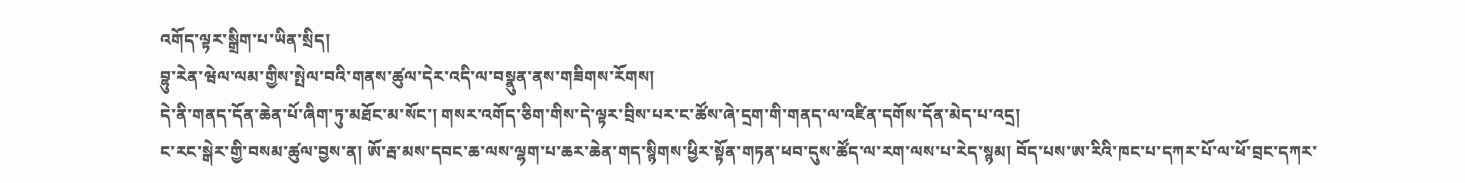འགོད་ལྟར་སྒྲིག་པ་ཡིན་སྲིད།
བྷུ་རེན་ཝེལ་ལམ་གྱིས་སྤེལ་བའི་གནས་ཚུལ་དེར་འདི་ལ་བསྣུན་ནས་གཟིགས་རོགས།
དེ་ནི་གནད་དོན་ཆེན་པོ་ཞིག་ཏུ་མཐོང་མ་སོང་། གསར་འགོད་ཅིག་གིས་དེ་ལྟར་བྲིས་པར་ང་ཚོས་ཞེ་དྲག་གི་གནད་ལ་འཛིན་དགོས་དོན་མེད་པ་འདྲ།
ང་རང་སྒེར་གྱི་བསམ་ཚུལ་བྱས་ན། ཨོ་རྦ་མས་དབང་ཆ་ལས་ལྷག་པ་ཆར་ཆེན་གད་སྙིགས་ཕྱིར་སྟོན་གཏན་ཕབ་དུས་ཚོད་ལ་རག་ལས་པ་རེད་སྙམ། བོད་པས་ཨ་རིའི་ཁང་པ་དཀར་པོ་ལ་ཕོ་བྲང་དཀར་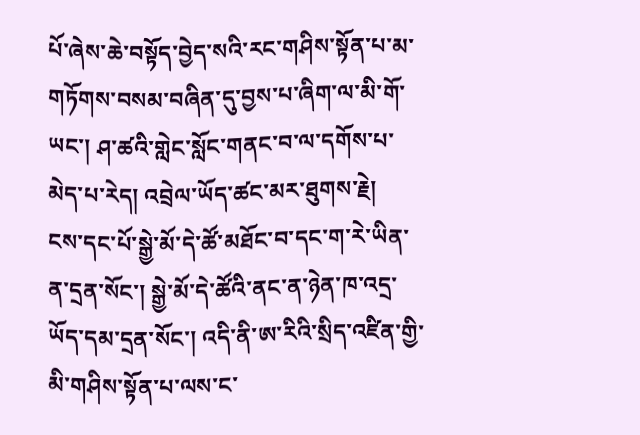པོ་ཞེས་ཆེ་བསྟོད་བྱེད་སའི་རང་གཤིས་སྟོན་པ་མ་གཏོགས་བསམ་བཞིན་དུ་བྱས་པ་ཞིག་ལ་མི་གོ་ཡང་། ཤ་ཚའི་གླེང་སློང་གནང་བ་ལ་དགོས་པ་མེད་པ་རེད། འབྲེལ་ཡོད་ཚང་མར་ཐུགས་རྗེ།
ངས་དང་པོ་སྒྱེ་མོ་དེ་ཚོ་མཐོང་བ་དང་ག་རེ་ཡིན་ན་དྲན་སོང་། སྒྱེ་མོ་དེ་ཚོའི་ནང་ན་ཉེན་ཁ་འདྲ་ཡོད་དམ་དྲན་སོང་། འདི་ནི་ཨ་རིའི་སྲིད་འཛིན་གྱི་མི་གཤིས་སྟོན་པ་ལས་ང་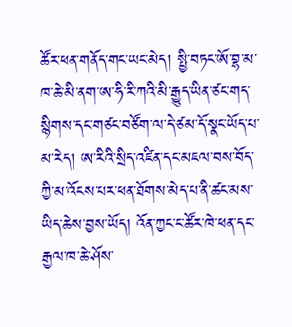ཚོར་ཕན་གནོད་གང་ཡང་མེད། སྤྱི་བཏང་ཨོ་བྷ་མ་ཁ་ཆེ་མི་ནག་ཨ་ཧི་རི་ཀའི་མི་རྒྱུད་ཡིན་ཙང་གད་སྙིགས་དང་གཙང་བཙོག་ལ་དེ་ཙམ་དོ་སྣང་ཡོད་པ་མ་རེད། ཨ་རིའི་སྲིད་འཛིན་དང་མཇལ་བས་བོད་ཀྱི་མ་འོངས་པར་ཕན་ཐོགས་མེད་པ་ནི་ཚང་མས་ཡིད་ཆེས་བྱས་ཡོད། འོན་ཀྱང་ང་ཚོར་ཁེ་ཕན་དང་རྒྱལ་ཁ་ཆེ་ཤོས་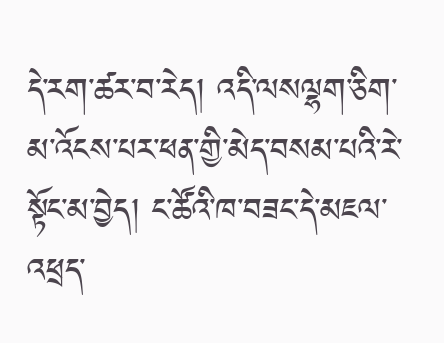དེ་རག་ཚར་བ་རེད། འདི་ལསལྷག་ཅིག་མ་འོངས་པར་ཕན་གྱི་མེད་བསམ་པའི་རེ་སྟོང་མ་བྱེད། ང་ཚོའི་ཁ་བཟང་དེ་མཇལ་འཕྲད་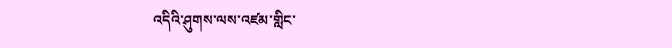འདིའི་ཤུགས་ལས་འཛམ་གླིང་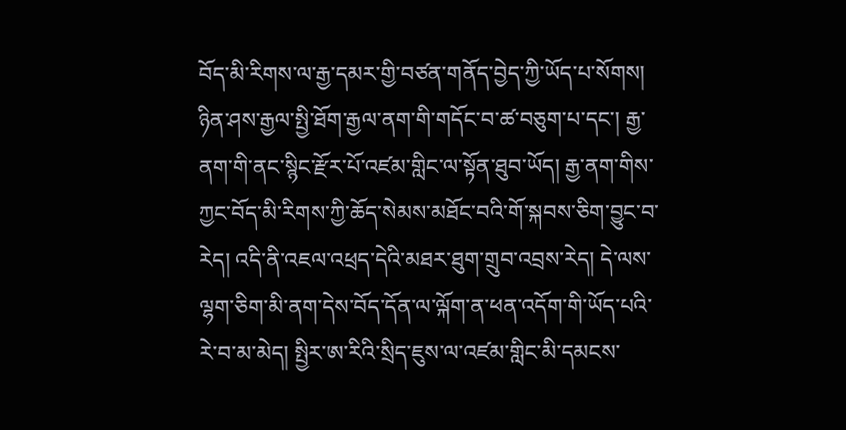བོད་མི་རིགས་ལ་རྒྱ་དམར་གྱི་བཙན་གནོད་བྱེད་ཀྱི་ཡོད་པ་སོགས། ཉིན་ཤས་རྒྱལ་སྤྱི་ཐོག་རྒྱལ་ནག་གི་གདོང་བ་ཚ་བཅུག་པ་དང་། རྒྱ་ནག་གི་ནང་སྙིང་རྫོར་པོ་འཛམ་གླིང་ལ་སྟོན་ཐུབ་ཡོད། རྒྱ་ནག་གིས་ཀྱང་བོད་མི་རིགས་ཀྱི་ཆོད་སེམས་མཐོང་བའི་གོ་སྐབས་ཅིག་བྱུང་བ་རེད། འདི་ནི་འཇལ་འཕྲད་དེའི་མཐར་ཐུག་གྲུབ་འབྲས་རེད། དེ་ལས་ལྷག་ཅིག་མི་ནག་དེས་བོད་དོན་ལ་ལྐོག་ན་ཕན་འདོག་གི་ཡོད་པའི་རེ་བ་མ་མེད། སྤྱིར་ཨ་རིའི་སྲིད་ཇུས་ལ་འཛམ་གླིང་མི་དམངས་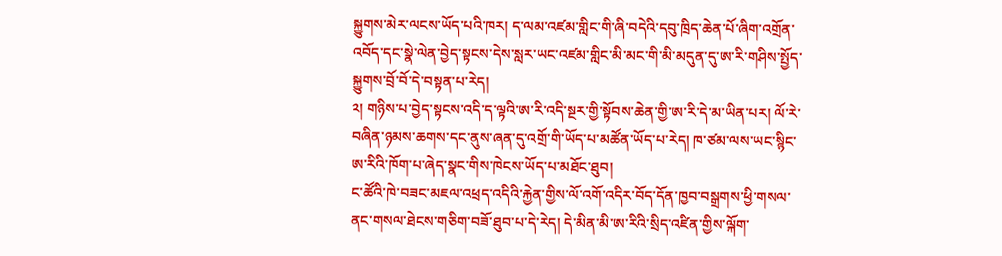སྐྱུགས་མེར་ལངས་ཡོད་པའི་ཁར། ད་ལམ་འཛམ་གླིང་གི་ཞི་བདེའི་དབུ་ཁྲིད་ཆེན་པོ་ཞིག་འགྲོན་འབོད་དང་སྣེ་ལེན་བྱེད་སྟངས་དེས་སླར་ཡང་འཛམ་གླིང་མི་མང་གི་མི་མདུན་དུ་ཨ་རི་གཤིས་སྤྱོད་སྐྱུགས་བྲོ་བོ་དེ་བསྟན་པ་རེད།
༢། གཉིས་པ་བྱེད་སྟངས་འདི་ད་ལྟའི་ཨ་རི་འདི་སྔར་གྱི་སྟོབས་ཆེན་གྱི་ཨ་རི་དེ་མ་ཡིན་པར། ལོ་རེ་བཞིན་ཉམས་ཆགས་དང་ནུས་ཞན་དུ་འགྲོ་གི་ཡོད་པ་མཚོན་ཡོད་པ་རེད། ཁ་ཙམ་ལས་ཡང་སྙིང་ཨ་རིའི་ཁོག་པ་ཞེད་སྣང་གིས་ཁེངས་ཡོད་པ་མཐོང་ཐུབ།
ང་ཚོའི་ཁེ་བཟང་མཇལ་འཕྲད་འདིའི་རྐྱེན་གྱིས་ལོ་འགོ་འདིར་བོད་དོན་ཁྱབ་བསྒྲགས་ཕྱི་གསལ་ནང་གསལ་ཐེངས་གཅིག་བཟོ་ཐུབ་པ་དེ་རེད། དེ་མིན་མི་ཨ་རིའི་སྲིད་འཛིན་གྱིས་ལྐོག་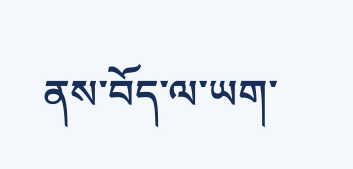ནས་བོད་ལ་ཡག་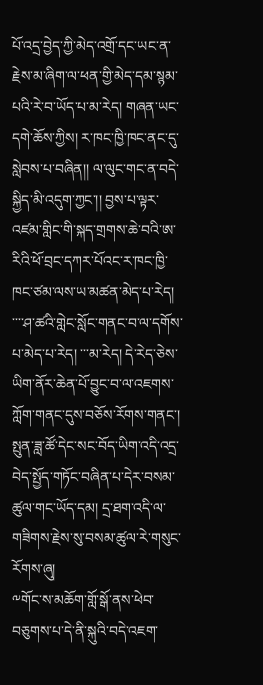པོ་འདྲ་བྱེད་ཀྱི་མེད་འགྲོ་དང་ཡང་ན་རྗེས་མ་ཞིག་ལ་ཕན་གྱི་མེད་དམ་སྙམ་པའི་རེ་བ་ཡོད་པ་མ་རེད། གཞན་ཡང་དགེ་ཆོས་ཀྱིས། ར་ཁང་ཁྱི་ཁང་ནང་དུ་སླེབས་པ་བཞིན།། ལ་ལུང་གང་ན་བདེ་སྐྱིད་མི་འདུག་ཀྱང་།། བྱས་པ་ལྟར་འཛམ་གླིང་གི་སྐད་གྲགས་ཆེ་བའི་ཨ་རིའི་ཕོ་བྲང་དཀར་པོའང་ར་ཁང་ཁྱི་ཁང་ཙམ་ལས་ཡ་མཚན་མེད་པ་རེད།
་་་་ཤ་ཚའི་གླེང་སློང་གནང་བ་ལ་དགོས་པ་མེད་པ་རེད། ་་་མ་རེད། དེ་རེད་ཅེས་ཡིག་ནོར་ཆེན་པོ་བྱུང་བ་ལ་འཇགས་ཀློག་གནང་དུས་བཅོས་རོགས་གནང་།
སྤུན་ཟླ་ཚོ་དེང་སང་བོད་ཡིག་འདི་འདྲ་བེད་སྤྱོད་གཏོང་བཞིན་པ་དེར་བསམ་ཚུལ་གང་ཡོད་དམ། དྲ་ཐག་འདི་ལ་གཟིགས་རྗེས་སུ་བསམ་ཚུལ་རེ་གསུང་རོགས་ཞུ།
༸གོང་ས་མཆོག་གློ་སྒོ་ནས་ཕེབ་བཅུགས་པ་དེ་ནི་སྐུའི་བདེ་འཇག་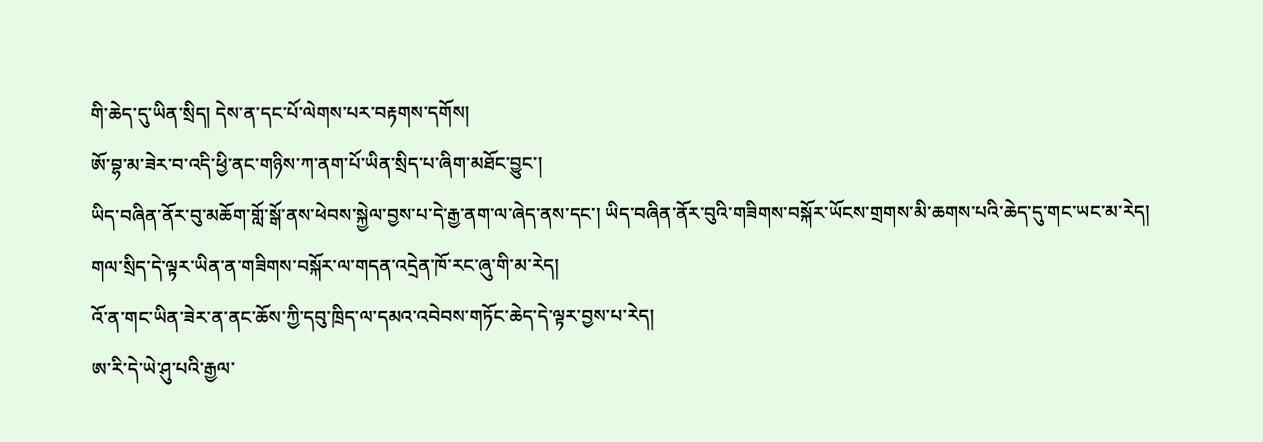གི་ཆེད་དུ་ཡིན་སྲིད། དེས་ན་དང་པོ་ལེགས་པར་བརྟགས་དགོས།
ཨོ་བྷ་མ་ཟེར་བ་འདི་ཕྱི་ནང་གཉིས་ཀ་ནག་པོ་ཡིན་སྲིད་པ་ཞིག་མཐོང་བྱུང་།
ཡིད་བཞིན་ནོར་བུ་མཆོག་གློ་སྒོ་ནས་ཕེབས་སྐྱེལ་བྱས་པ་དེ་རྒྱ་ནག་ལ་ཞེད་ནས་དང་། ཡིད་བཞིན་ནོར་བུའི་གཟིགས་བསྐོར་ཡོངས་གྲགས་མི་ཆགས་པའི་ཆེད་དུ་གང་ཡང་མ་རེད། གལ་སྲིད་དེ་ལྟར་ཡིན་ན་གཟིགས་བསྐོར་ལ་གདན་འདྲེན་ཁོ་རང་ཞུ་གི་མ་རེད།
འོ་ན་གང་ཡིན་ཟེར་ན་ནང་ཆོས་ཀྱི་དབུ་ཁྲིད་ལ་དམའ་འབེབས་གཏོང་ཆེད་དེ་ལྟར་བྱས་པ་རེད།
ཨ་རི་དེ་ཡེ་ཤུ་པའི་རྒྱལ་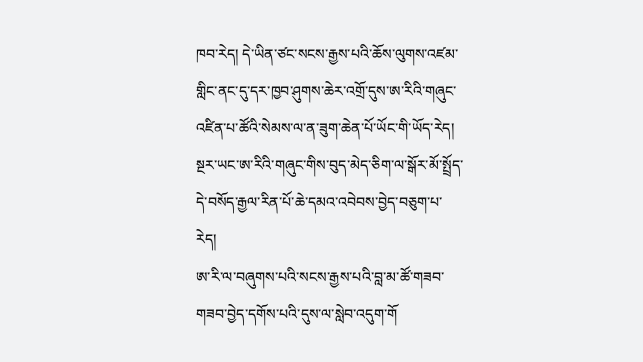ཁབ་རེད། དེ་ཡིན་ཙང་སངས་རྒྱས་པའི་ཆོས་ལུགས་འཛམ་གླིང་ནང་དུ་དར་ཁྱབ་ཤུགས་ཆེར་འགྲོ་དུས་ཨ་རིའི་གཞུང་འཛིན་པ་ཚོའི་སེམས་ལ་ན་ཟུག་ཆེན་པོ་ཡོང་གི་ཡོད་རེད། སྔར་ཡང་ཨ་རིའི་གཞུང་གིས་བུད་མེད་ཅིག་ལ་སྒོར་མོ་སྤྲོད་དེ་བསོད་རྒྱལ་རིན་པོ་ཆེ་དམའ་འབེབས་བྱེད་བཅུག་པ་རེད།
ཨ་རི་ལ་བཞུགས་པའི་སངས་རྒྱས་པའི་བླ་མ་ཚོ་གཟབ་གཟབ་བྱེད་དགོས་པའི་དུས་ལ་སླེབ་འདུག་གོ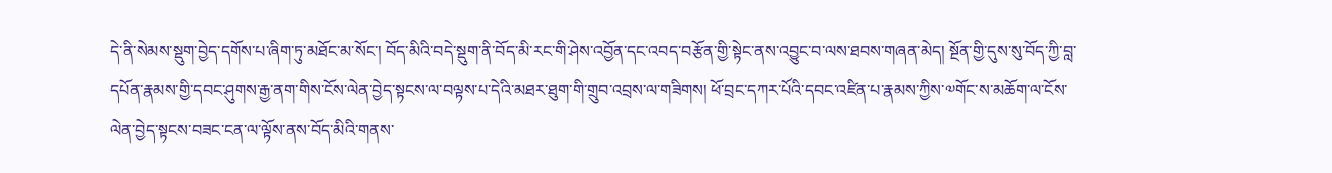དེ་ནི་སེམས་སྡུག་བྱེད་དགོས་པ་ཞིག་ཏུ་མཐོང་མ་སོང་། བོད་མིའི་བདེ་སྡུག་ནི་བོད་མི་རང་གི་ཤེས་འབྱོན་དང་འབད་བརྩོན་གྱི་སྟེང་ནས་འབྱུང་བ་ལས་ཐབས་གཞན་མེད། སྔོན་གྱི་དུས་སུ་བོད་ཀྱི་བླ་དཔོན་རྣམས་གྱི་དབང་ཤུགས་རྒྱ་ནག་གིས་ངོས་ལེན་བྱེད་སྟངས་ལ་བལྟས་པ་དེའི་མཐར་ཐུག་གི་གྲུབ་འབྲས་ལ་གཟིགས། ཕོ་བྲང་དཀར་པོའི་དབང་འཛིན་པ་རྣམས་ཀྱིས་༧གོང་ས་མཆོག་ལ་ངོས་ལེན་བྱེད་སྟངས་བཟང་ངན་ལ་ལྟོས་ནས་བོད་མིའི་གནས་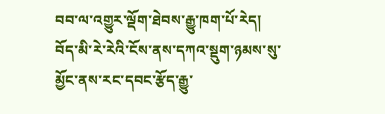བབ་ལ་འགྱུར་ལྡོག་ཐེབས་རྒྱུ་ཁག་པོ་རེད། བོད་མི་རེ་རེའི་ངོས་ནས་དཀའ་སྡུག་ཉམས་སུ་མྱོང་ནས་རང་དབང་རྩོད་རྒྱུ་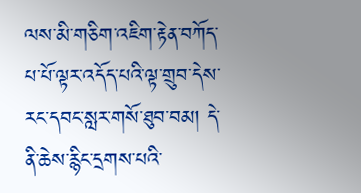ལས་མི་གཅིག་འཇིག་རྟེན་བཀོད་པ་པོ་ལྟར་འདོད་པའི་ལྟ་གྲུབ་དེས་རང་དབང་སླར་གསོ་ཐུབ་བམ། དེ་ནི་ཆེས་རྙིང་དྲགས་པའི་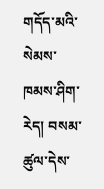གདོད་མའི་སེམས་ཁམས་ཤིག་རེད། བསམ་ཚུལ་དེས་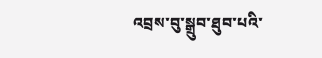འབྲས་བུ་སྒྲུབ་ཐུབ་པའི་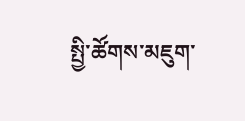སྤྱི་ཚོགས་མཇུག་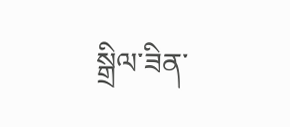སྒྲིལ་ཟིན་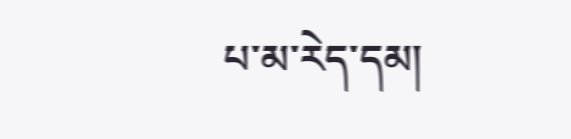པ་མ་རེད་དམ།